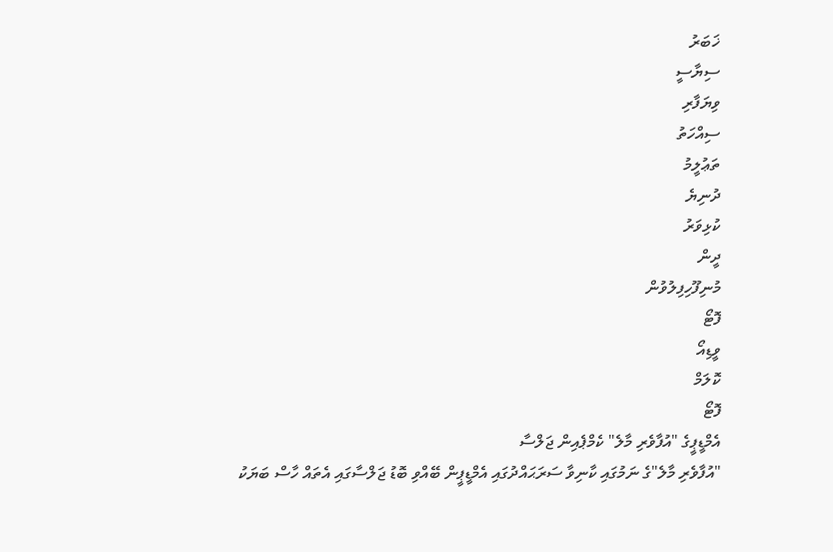ޚަބަރު
ސިޔާސީ
ވިޔަފާރި
ސިއްހަތު
ތަޢުލީމު
ދުނިޔެ
ކުޅިވަރު
ދީން
މުނިފޫހިފިލުވުން
ފޮޓޯ
ވީޑިއޯ
ކޮލަމް
ފޮޓޯ
އެމްޑީޕީގެ "އުފާވެރި މާލެ" ކެމްޕެއިން ޖަލްސާ
"އުފާވެރި މާލެ"ގެ ނަމުގައި ކާނިވާ ސަރަޙައްދުގައި އެމްޑީޕީން ބޭއްވި ބޮޑު ޖަލްސާގައި އެތައް ހާސް ބަޔަކު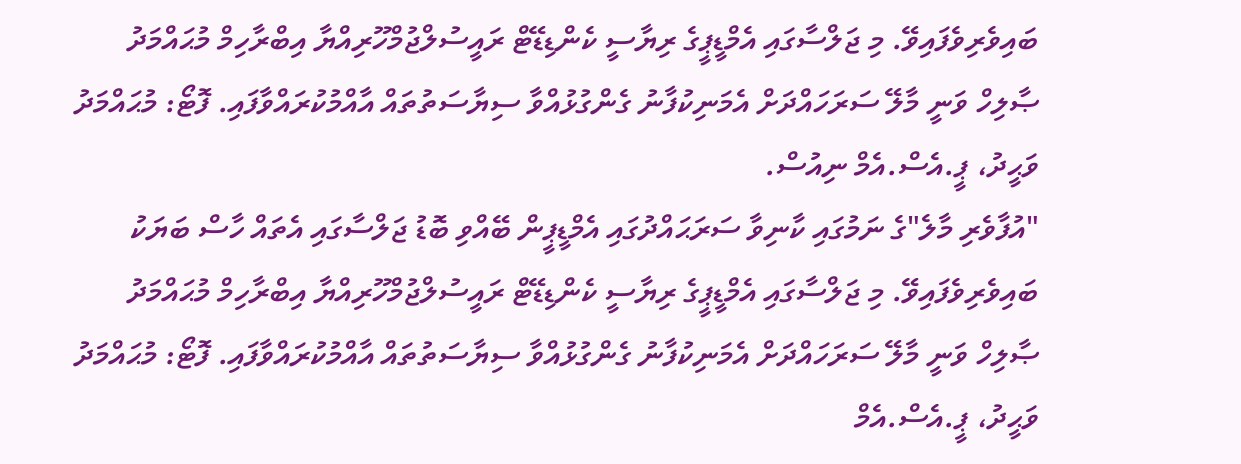ބައިވެރިވެފައިވޭ. މި ޖަލްސާގައި އެމްޑީޕީގެ ރިޔާސީ ކެންޑިޑޭޓް ރައީސުލްޖުމްހޫރިއްޔާ އިބްރާހިމް މުޙައްމަދު ޞާލިހް ވަނީ މާލޭ ސަރަހައްދަށް އެމަނިކުފާނު ގެންގުޅުއްވާ ސިޔާސަތުތައް އާއްމުކުރައްވާފައި. ފޮޓޯ: މުޙައްމަދު ވަޙީދު، ޕީ.އެސް.އެމް ނިއުސް.
"އުފާވެރި މާލެ"ގެ ނަމުގައި ކާނިވާ ސަރަޙައްދުގައި އެމްޑީޕީން ބޭއްވި ބޮޑު ޖަލްސާގައި އެތައް ހާސް ބަޔަކު ބައިވެރިވެފައިވޭ. މި ޖަލްސާގައި އެމްޑީޕީގެ ރިޔާސީ ކެންޑިޑޭޓް ރައީސުލްޖުމްހޫރިއްޔާ އިބްރާހިމް މުޙައްމަދު ޞާލިހް ވަނީ މާލޭ ސަރަހައްދަށް އެމަނިކުފާނު ގެންގުޅުއްވާ ސިޔާސަތުތައް އާއްމުކުރައްވާފައި. ފޮޓޯ: މުޙައްމަދު ވަޙީދު، ޕީ.އެސް.އެމް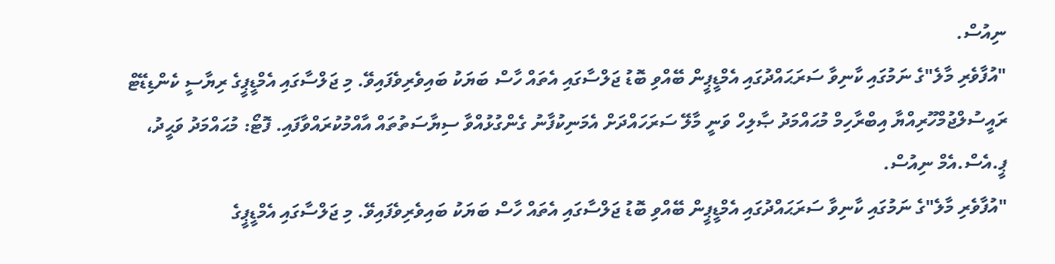ނިއުސް.
"އުފާވެރި މާލެ"ގެ ނަމުގައި ކާނިވާ ސަރަޙައްދުގައި އެމްޑީޕީން ބޭއްވި ބޮޑު ޖަލްސާގައި އެތައް ހާސް ބަޔަކު ބައިވެރިވެފައިވޭ. މި ޖަލްސާގައި އެމްޑީޕީގެ ރިޔާސީ ކެންޑިޑޭޓް ރައީސުލްޖުމްހޫރިއްޔާ އިބްރާހިމް މުޙައްމަދު ޞާލިހް ވަނީ މާލޭ ސަރަހައްދަށް އެމަނިކުފާނު ގެންގުޅުއްވާ ސިޔާސަތުތައް އާއްމުކުރައްވާފައި. ފޮޓޯ: މުޙައްމަދު ވަޙީދު، ޕީ.އެސް.އެމް ނިއުސް.
"އުފާވެރި މާލެ"ގެ ނަމުގައި ކާނިވާ ސަރަޙައްދުގައި އެމްޑީޕީން ބޭއްވި ބޮޑު ޖަލްސާގައި އެތައް ހާސް ބަޔަކު ބައިވެރިވެފައިވޭ. މި ޖަލްސާގައި އެމްޑީޕީގެ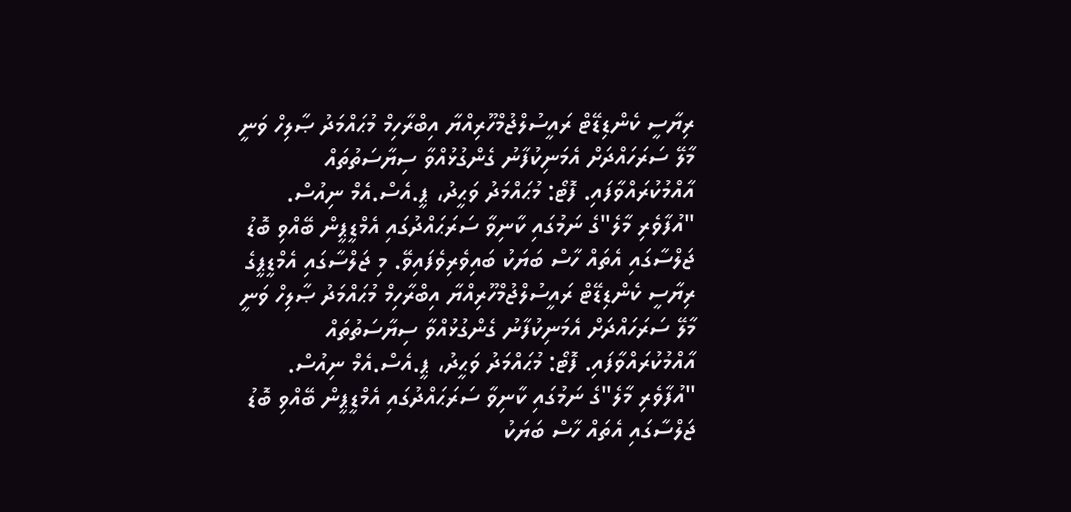ރިޔާސީ ކެންޑިޑޭޓް ރައީސުލްޖުމްހޫރިއްޔާ އިބްރާހިމް މުޙައްމަދު ޞާލިހް ވަނީ މާލޭ ސަރަހައްދަށް އެމަނިކުފާނު ގެންގުޅުއްވާ ސިޔާސަތުތައް އާއްމުކުރައްވާފައި. ފޮޓޯ: މުޙައްމަދު ވަޙީދު، ޕީ.އެސް.އެމް ނިއުސް.
"އުފާވެރި މާލެ"ގެ ނަމުގައި ކާނިވާ ސަރަޙައްދުގައި އެމްޑީޕީން ބޭއްވި ބޮޑު ޖަލްސާގައި އެތައް ހާސް ބަޔަކު ބައިވެރިވެފައިވޭ. މި ޖަލްސާގައި އެމްޑީޕީގެ ރިޔާސީ ކެންޑިޑޭޓް ރައީސުލްޖުމްހޫރިއްޔާ އިބްރާހިމް މުޙައްމަދު ޞާލިހް ވަނީ މާލޭ ސަރަހައްދަށް އެމަނިކުފާނު ގެންގުޅުއްވާ ސިޔާސަތުތައް އާއްމުކުރައްވާފައި. ފޮޓޯ: މުޙައްމަދު ވަޙީދު، ޕީ.އެސް.އެމް ނިއުސް.
"އުފާވެރި މާލެ"ގެ ނަމުގައި ކާނިވާ ސަރަޙައްދުގައި އެމްޑީޕީން ބޭއްވި ބޮޑު ޖަލްސާގައި އެތައް ހާސް ބަޔަކު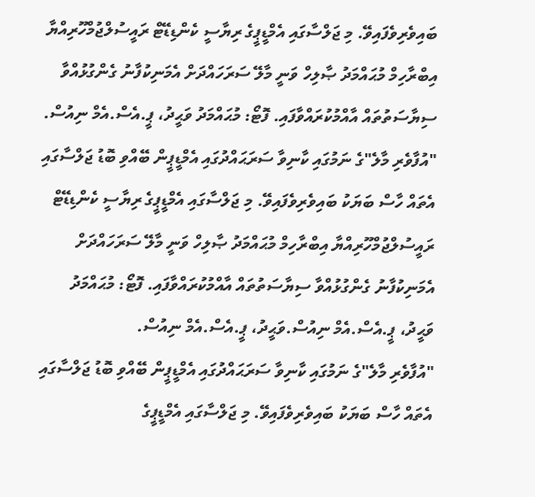ބައިވެރިވެފައިވޭ. މި ޖަލްސާގައި އެމްޑީޕީގެ ރިޔާސީ ކެންޑިޑޭޓް ރައީސުލްޖުމްހޫރިއްޔާ އިބްރާހިމް މުޙައްމަދު ޞާލިހް ވަނީ މާލޭ ސަރަހައްދަށް އެމަނިކުފާނު ގެންގުޅުއްވާ ސިޔާސަތުތައް އާއްމުކުރައްވާފައި. ފޮޓޯ: މުޙައްމަދު ވަޙީދު، ޕީ.އެސް.އެމް ނިއުސް.
"އުފާވެރި މާލެ"ގެ ނަމުގައި ކާނިވާ ސަރަޙައްދުގައި އެމްޑީޕީން ބޭއްވި ބޮޑު ޖަލްސާގައި އެތައް ހާސް ބަޔަކު ބައިވެރިވެފައިވޭ. މި ޖަލްސާގައި އެމްޑީޕީގެ ރިޔާސީ ކެންޑިޑޭޓް ރައީސުލްޖުމްހޫރިއްޔާ އިބްރާހިމް މުޙައްމަދު ޞާލިހް ވަނީ މާލޭ ސަރަހައްދަށް އެމަނިކުފާނު ގެންގުޅުއްވާ ސިޔާސަތުތައް އާއްމުކުރައްވާފައި. ފޮޓޯ: މުޙައްމަދު ވަޙީދު، ޕީ.އެސް.އެމް ނިއުސް.ވަޙީދު، ޕީ.އެސް.އެމް ނިއުސް.
"އުފާވެރި މާލެ"ގެ ނަމުގައި ކާނިވާ ސަރަޙައްދުގައި އެމްޑީޕީން ބޭއްވި ބޮޑު ޖަލްސާގައި އެތައް ހާސް ބަޔަކު ބައިވެރިވެފައިވޭ. މި ޖަލްސާގައި އެމްޑީޕީގެ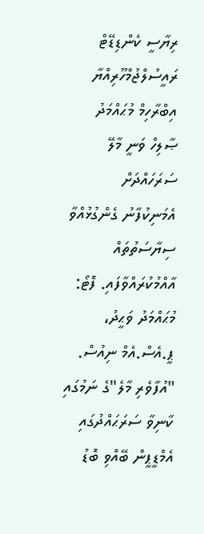ރިޔާސީ ކެންޑިޑޭޓް ރައީސުލްޖުމްހޫރިއްޔާ އިބްރާހިމް މުޙައްމަދު ޞާލިހް ވަނީ މާލޭ ސަރަހައްދަށް އެމަނިކުފާނު ގެންގުޅުއްވާ ސިޔާސަތުތައް އާއްމުކުރައްވާފައި. ފޮޓޯ: މުޙައްމަދު ވަޙީދު، ޕީ.އެސް.އެމް ނިއުސް.
"އުފާވެރި މާލެ"ގެ ނަމުގައި ކާނިވާ ސަރަޙައްދުގައި އެމްޑީޕީން ބޭއްވި ބޮޑު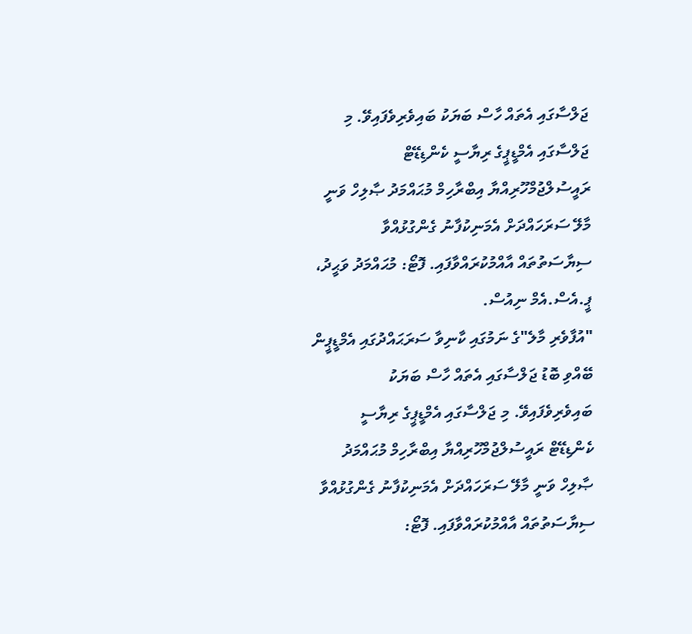ޖަލްސާގައި އެތައް ހާސް ބަޔަކު ބައިވެރިވެފައިވޭ. މި ޖަލްސާގައި އެމްޑީޕީގެ ރިޔާސީ ކެންޑިޑޭޓް ރައީސުލްޖުމްހޫރިއްޔާ އިބްރާހިމް މުޙައްމަދު ޞާލިހް ވަނީ މާލޭ ސަރަހައްދަށް އެމަނިކުފާނު ގެންގުޅުއްވާ ސިޔާސަތުތައް އާއްމުކުރައްވާފައި. ފޮޓޯ: މުޙައްމަދު ވަޙީދު، ޕީ.އެސް.އެމް ނިއުސް.
"އުފާވެރި މާލެ"ގެ ނަމުގައި ކާނިވާ ސަރަޙައްދުގައި އެމްޑީޕީން ބޭއްވި ބޮޑު ޖަލްސާގައި އެތައް ހާސް ބަޔަކު ބައިވެރިވެފައިވޭ. މި ޖަލްސާގައި އެމްޑީޕީގެ ރިޔާސީ ކެންޑިޑޭޓް ރައީސުލްޖުމްހޫރިއްޔާ އިބްރާހިމް މުޙައްމަދު ޞާލިހް ވަނީ މާލޭ ސަރަހައްދަށް އެމަނިކުފާނު ގެންގުޅުއްވާ ސިޔާސަތުތައް އާއްމުކުރައްވާފައި. ފޮޓޯ: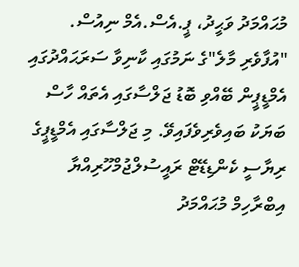މުޙައްމަދު ވަޙީދު، ޕީ.އެސް.އެމް ނިއުސް.
"އުފާވެރި މާލެ"ގެ ނަމުގައި ކާނިވާ ސަރަޙައްދުގައި އެމްޑީޕީން ބޭއްވި ބޮޑު ޖަލްސާގައި އެތައް ހާސް ބަޔަކު ބައިވެރިވެފައިވޭ. މި ޖަލްސާގައި އެމްޑީޕީގެ ރިޔާސީ ކެންޑިޑޭޓް ރައީސުލްޖުމްހޫރިއްޔާ އިބްރާހިމް މުޙައްމަދު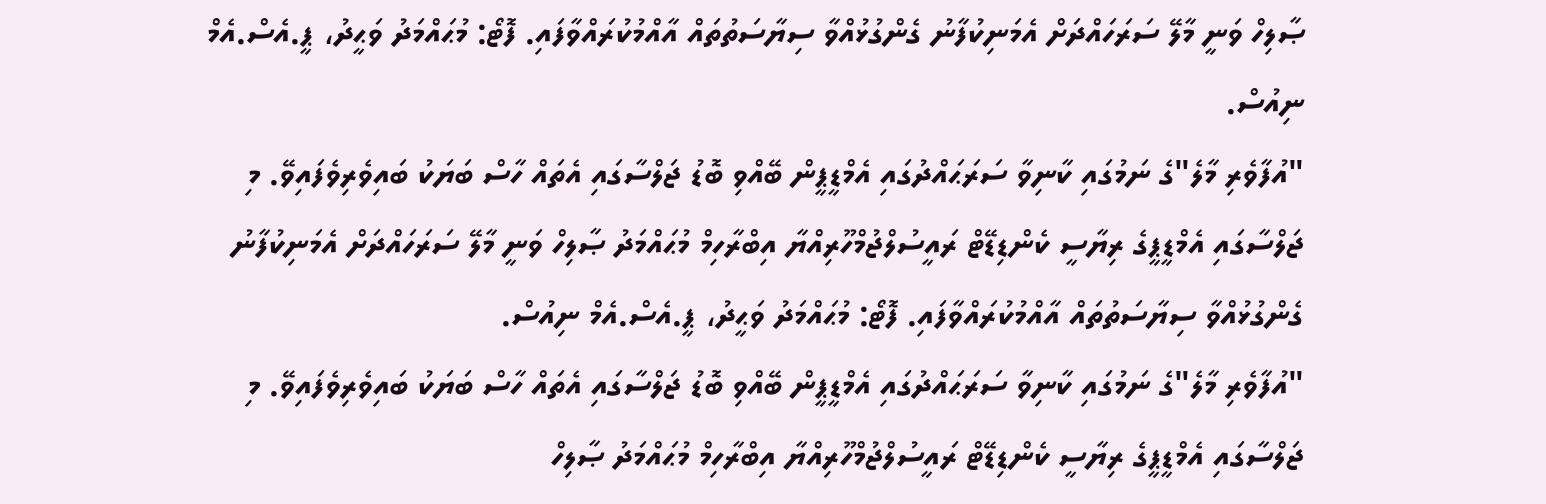ޞާލިހް ވަނީ މާލޭ ސަރަހައްދަށް އެމަނިކުފާނު ގެންގުޅުއްވާ ސިޔާސަތުތައް އާއްމުކުރައްވާފައި. ފޮޓޯ: މުޙައްމަދު ވަޙީދު، ޕީ.އެސް.އެމް ނިއުސް.
"އުފާވެރި މާލެ"ގެ ނަމުގައި ކާނިވާ ސަރަޙައްދުގައި އެމްޑީޕީން ބޭއްވި ބޮޑު ޖަލްސާގައި އެތައް ހާސް ބަޔަކު ބައިވެރިވެފައިވޭ. މި ޖަލްސާގައި އެމްޑީޕީގެ ރިޔާސީ ކެންޑިޑޭޓް ރައީސުލްޖުމްހޫރިއްޔާ އިބްރާހިމް މުޙައްމަދު ޞާލިހް ވަނީ މާލޭ ސަރަހައްދަށް އެމަނިކުފާނު ގެންގުޅުއްވާ ސިޔާސަތުތައް އާއްމުކުރައްވާފައި. ފޮޓޯ: މުޙައްމަދު ވަޙީދު، ޕީ.އެސް.އެމް ނިއުސް.
"އުފާވެރި މާލެ"ގެ ނަމުގައި ކާނިވާ ސަރަޙައްދުގައި އެމްޑީޕީން ބޭއްވި ބޮޑު ޖަލްސާގައި އެތައް ހާސް ބަޔަކު ބައިވެރިވެފައިވޭ. މި ޖަލްސާގައި އެމްޑީޕީގެ ރިޔާސީ ކެންޑިޑޭޓް ރައީސުލްޖުމްހޫރިއްޔާ އިބްރާހިމް މުޙައްމަދު ޞާލިހް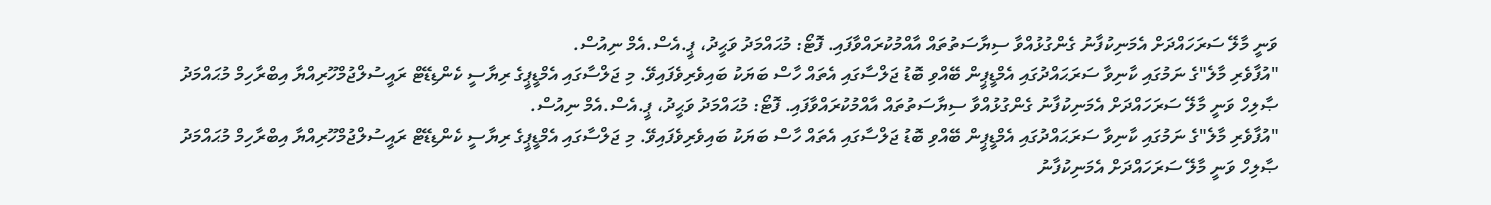ވަނީ މާލޭ ސަރަހައްދަށް އެމަނިކުފާނު ގެންގުޅުއްވާ ސިޔާސަތުތައް އާއްމުކުރައްވާފައި. ފޮޓޯ: މުޙައްމަދު ވަޙީދު، ޕީ.އެސް.އެމް ނިއުސް.
"އުފާވެރި މާލެ"ގެ ނަމުގައި ކާނިވާ ސަރަޙައްދުގައި އެމްޑީޕީން ބޭއްވި ބޮޑު ޖަލްސާގައި އެތައް ހާސް ބަޔަކު ބައިވެރިވެފައިވޭ. މި ޖަލްސާގައި އެމްޑީޕީގެ ރިޔާސީ ކެންޑިޑޭޓް ރައީސުލްޖުމްހޫރިއްޔާ އިބްރާހިމް މުޙައްމަދު ޞާލިހް ވަނީ މާލޭ ސަރަހައްދަށް އެމަނިކުފާނު ގެންގުޅުއްވާ ސިޔާސަތުތައް އާއްމުކުރައްވާފައި. ފޮޓޯ: މުޙައްމަދު ވަޙީދު، ޕީ.އެސް.އެމް ނިއުސް.
"އުފާވެރި މާލެ"ގެ ނަމުގައި ކާނިވާ ސަރަޙައްދުގައި އެމްޑީޕީން ބޭއްވި ބޮޑު ޖަލްސާގައި އެތައް ހާސް ބަޔަކު ބައިވެރިވެފައިވޭ. މި ޖަލްސާގައި އެމްޑީޕީގެ ރިޔާސީ ކެންޑިޑޭޓް ރައީސުލްޖުމްހޫރިއްޔާ އިބްރާހިމް މުޙައްމަދު ޞާލިހް ވަނީ މާލޭ ސަރަހައްދަށް އެމަނިކުފާނު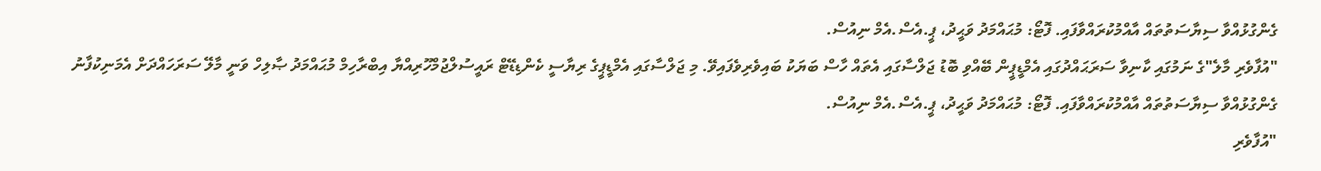ގެންގުޅުއްވާ ސިޔާސަތުތައް އާއްމުކުރައްވާފައި. ފޮޓޯ: މުޙައްމަދު ވަޙީދު، ޕީ.އެސް.އެމް ނިއުސް.
"އުފާވެރި މާލެ"ގެ ނަމުގައި ކާނިވާ ސަރަޙައްދުގައި އެމްޑީޕީން ބޭއްވި ބޮޑު ޖަލްސާގައި އެތައް ހާސް ބަޔަކު ބައިވެރިވެފައިވޭ. މި ޖަލްސާގައި އެމްޑީޕީގެ ރިޔާސީ ކެންޑިޑޭޓް ރައީސުލްޖުމްހޫރިއްޔާ އިބްރާހިމް މުޙައްމަދު ޞާލިހް ވަނީ މާލޭ ސަރަހައްދަށް އެމަނިކުފާނު ގެންގުޅުއްވާ ސިޔާސަތުތައް އާއްމުކުރައްވާފައި. ފޮޓޯ: މުޙައްމަދު ވަޙީދު، ޕީ.އެސް.އެމް ނިއުސް.
"އުފާވެރި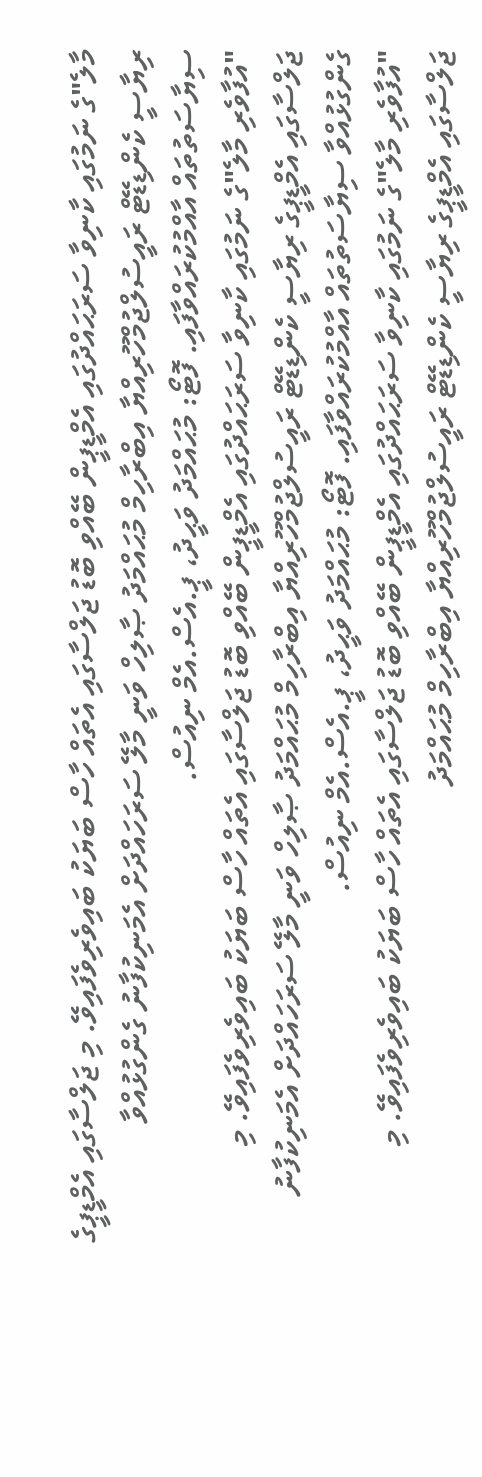މާލެ"ގެ ނަމުގައި ކާނިވާ ސަރަޙައްދުގައި އެމްޑީޕީން ބޭއްވި ބޮޑު ޖަލްސާގައި އެތައް ހާސް ބަޔަކު ބައިވެރިވެފައިވޭ. މި ޖަލްސާގައި އެމްޑީޕީގެ ރިޔާސީ ކެންޑިޑޭޓް ރައީސުލްޖުމްހޫރިއްޔާ އިބްރާހިމް މުޙައްމަދު ޞާލިހް ވަނީ މާލޭ ސަރަހައްދަށް އެމަނިކުފާނު ގެންގުޅުއްވާ ސިޔާސަތުތައް އާއްމުކުރައްވާފައި. ފޮޓޯ: މުޙައްމަދު ވަޙީދު، ޕީ.އެސް.އެމް ނިއުސް.
"އުފާވެރި މާލެ"ގެ ނަމުގައި ކާނިވާ ސަރަޙައްދުގައި އެމްޑީޕީން ބޭއްވި ބޮޑު ޖަލްސާގައި އެތައް ހާސް ބަޔަކު ބައިވެރިވެފައިވޭ. މި ޖަލްސާގައި އެމްޑީޕީގެ ރިޔާސީ ކެންޑިޑޭޓް ރައީސުލްޖުމްހޫރިއްޔާ އިބްރާހިމް މުޙައްމަދު ޞާލިހް ވަނީ މާލޭ ސަރަހައްދަށް އެމަނިކުފާނު ގެންގުޅުއްވާ ސިޔާސަތުތައް އާއްމުކުރައްވާފައި. ފޮޓޯ: މުޙައްމަދު ވަޙީދު، ޕީ.އެސް.އެމް ނިއުސް.
"އުފާވެރި މާލެ"ގެ ނަމުގައި ކާނިވާ ސަރަޙައްދުގައި އެމްޑީޕީން ބޭއްވި ބޮޑު ޖަލްސާގައި އެތައް ހާސް ބަޔަކު ބައިވެރިވެފައިވޭ. މި ޖަލްސާގައި އެމްޑީޕީގެ ރިޔާސީ ކެންޑިޑޭޓް ރައީސުލްޖުމްހޫރިއްޔާ އިބްރާހިމް މުޙައްމަދު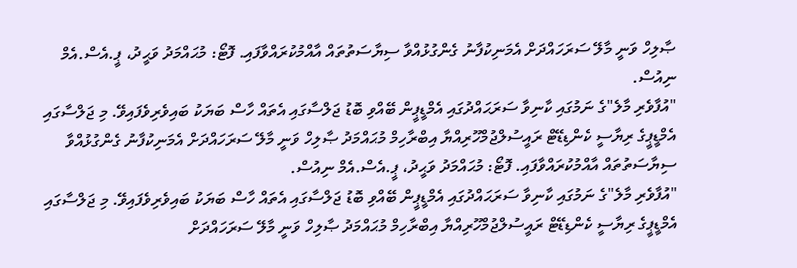ޞާލިހް ވަނީ މާލޭ ސަރަހައްދަށް އެމަނިކުފާނު ގެންގުޅުއްވާ ސިޔާސަތުތައް އާއްމުކުރައްވާފައި. ފޮޓޯ: މުޙައްމަދު ވަޙީދު، ޕީ.އެސް.އެމް ނިއުސް.
"އުފާވެރި މާލެ"ގެ ނަމުގައި ކާނިވާ ސަރަޙައްދުގައި އެމްޑީޕީން ބޭއްވި ބޮޑު ޖަލްސާގައި އެތައް ހާސް ބަޔަކު ބައިވެރިވެފައިވޭ. މި ޖަލްސާގައި އެމްޑީޕީގެ ރިޔާސީ ކެންޑިޑޭޓް ރައީސުލްޖުމްހޫރިއްޔާ އިބްރާހިމް މުޙައްމަދު ޞާލިހް ވަނީ މާލޭ ސަރަހައްދަށް އެމަނިކުފާނު ގެންގުޅުއްވާ ސިޔާސަތުތައް އާއްމުކުރައްވާފައި. ފޮޓޯ: މުޙައްމަދު ވަޙީދު، ޕީ.އެސް.އެމް ނިއުސް.
"އުފާވެރި މާލެ"ގެ ނަމުގައި ކާނިވާ ސަރަޙައްދުގައި އެމްޑީޕީން ބޭއްވި ބޮޑު ޖަލްސާގައި އެތައް ހާސް ބަޔަކު ބައިވެރިވެފައިވޭ. މި ޖަލްސާގައި އެމްޑީޕީގެ ރިޔާސީ ކެންޑިޑޭޓް ރައީސުލްޖުމްހޫރިއްޔާ އިބްރާހިމް މުޙައްމަދު ޞާލިހް ވަނީ މާލޭ ސަރަހައްދަށް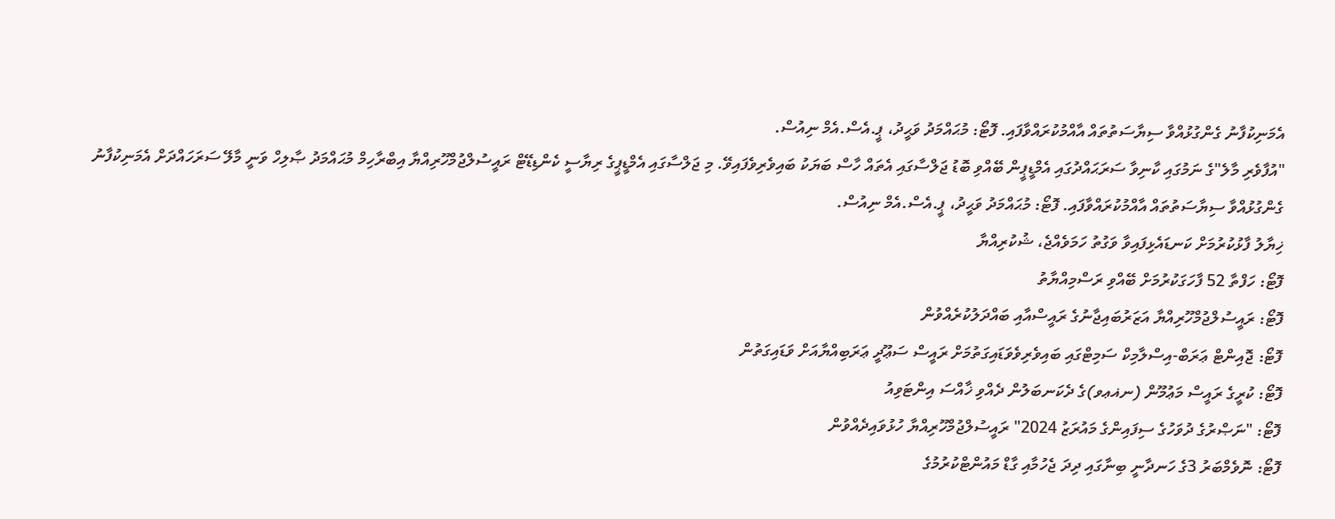އެމަނިކުފާނު ގެންގުޅުއްވާ ސިޔާސަތުތައް އާއްމުކުރައްވާފައި. ފޮޓޯ: މުޙައްމަދު ވަޙީދު، ޕީ.އެސް.އެމް ނިއުސް.
"އުފާވެރި މާލެ"ގެ ނަމުގައި ކާނިވާ ސަރަޙައްދުގައި އެމްޑީޕީން ބޭއްވި ބޮޑު ޖަލްސާގައި އެތައް ހާސް ބަޔަކު ބައިވެރިވެފައިވޭ. މި ޖަލްސާގައި އެމްޑީޕީގެ ރިޔާސީ ކެންޑިޑޭޓް ރައީސުލްޖުމްހޫރިއްޔާ އިބްރާހިމް މުޙައްމަދު ޞާލިހް ވަނީ މާލޭ ސަރަހައްދަށް އެމަނިކުފާނު ގެންގުޅުއްވާ ސިޔާސަތުތައް އާއްމުކުރައްވާފައި. ފޮޓޯ: މުޙައްމަދު ވަޙީދު، ޕީ.އެސް.އެމް ނިއުސް.
ޚިޔާލު ފާޅުކުރުމަށް ކަނޑައެޅިފައިވާ ވަގުތު ހަމަވެއްޖެ، ޝުކުރިއްޔާ
ފޮޓޯ: ހަފްތާ 52 ފާހަގަކުރުމަށް ބޭއްވި ރަސްމިއްޔާތު
ފޮޓޯ: ރައީސުލްޖުމްހޫރިއްޔާ އަޒަރުބައިޖާނުގެ ރައީސްއާއި ބައްދަލުކުރެއްވުން
ފޮޓޯ: ޖޮއިންޓް ޢަރަބް-އިސްލާމިކް ސަމިޓްގައި ބައިވެރިވެވަޑައިގަތުމަށް ރައީސް ސަޢޫދީ ޢަރަބިއްޔާއަށް ވަޑައިގަތުން
ފޮޓޯ: ކުރީގެ ރައީސް މަޢުމޫން (ނޣޢވ)ގެ ދެކަނބަލުން ދެއްވި ޚާއްސަ އިންޓަވިއު
ފޮޓޯ: "ނަޞްރުގެ ދުވަހުގެ ސިފައިންގެ މައުރަޒު 2024" ރައީސުލްޖުމްހޫރިއްޔާ ހުޅުވައިދެއްވުން
ފޮޓޯ: ނޮވެމްބަރު 3ގެ ހަނދާނީ ބިނާގައި ދިދަ ޖެހުމާއި ގާޑް މައުންޓްކުރުމުގެ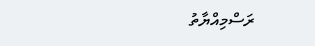ރަސްމިއްޔާތު